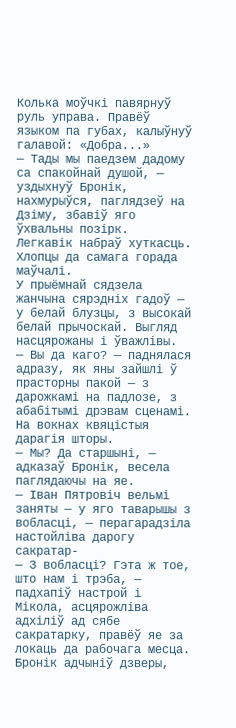Колька моўчкі павярнуў руль управа. Правёў языком па губах, калыўнуў галавой: «Добра...»
— Тады мы паедзем дадому са спакойнай душой, — уздыхнуў Бронік, нахмурыўся, паглядзеў на Дзіму, збавіў яго ўхвальны позірк.
Легкавік набраў хуткасць.
Хлопцы да самага горада маўчалі.
У прыёмнай сядзела жанчына сярэдніх гадоў — у белай блузцы, з высокай белай прычоскай. Выгляд насцярожаны і ўважлівы.
— Вы да каго? — паднялася адразу, як яны зайшлі ў прасторны пакой — з дарожкамі на падлозе, з абабітымі дрэвам сценамі. На вокнах квяцістыя дарагія шторы.
— Мы? Да старшыні, — адказаў Бронік, весела паглядаючы на яе.
— Іван Пятровіч вельмі заняты — у яго таварышы з вобласці, — перагарадзіла настойліва дарогу сакратар-
— З вобласці? Гэта ж тое, што нам і трэба, — падхапіў настрой і Мікола, асцярожліва адхіліў ад сябе сакратарку, правёў яе за локаць да рабочага месца.
Бронік адчыніў дзверы,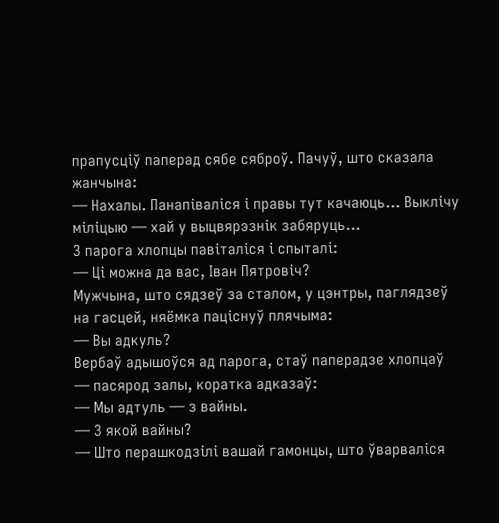прапусціў паперад сябе сяброў. Пачуў, што сказала жанчына:
— Нахалы. Панапіваліся і правы тут качаюць... Выклічу міліцыю — хай у выцвярэзнік забяруць...
З парога хлопцы павіталіся і спыталі:
— Ці можна да вас, Іван Пятровіч?
Мужчына, што сядзеў за сталом, у цэнтры, паглядзеў на гасцей, няёмка паціснуў плячыма:
— Вы адкуль?
Вербаў адышоўся ад парога, стаў паперадзе хлопцаў — пасярод залы, коратка адказаў:
— Мы адтуль — з вайны.
— З якой вайны?
— Што перашкодзілі вашай гамонцы, што ўварваліся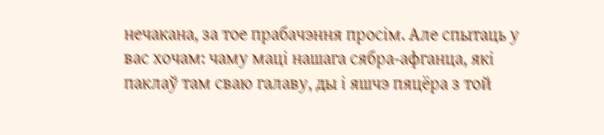нечакана, за тое прабачэння просім. Але спытаць у вас хочам: чаму маці нашага сябра-афганца, які паклаў там сваю галаву, ды і яшчэ пяцёра з той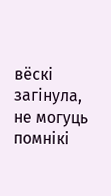вёскі загінула, не могуць помнікі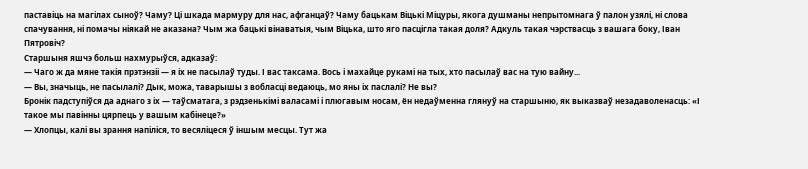паставіць на магілах сыноў? Чаму? Ці шкада мармуру для нас, афганцаў? Чаму бацькам Віцькі Міцуры, якога душманы непрытомнага ў палон узялі, ні слова спачування, ні помачы ніякай не аказана? Чым жа бацькі вінаватыя, чым Віцька, што яго пасцігла такая доля? Адкуль такая чэрствасць з вашага боку, Іван Пятровіч?
Старшыня яшчэ больш нахмурыўся, адказаў:
— Чаго ж да мяне такія прэтэнзіі — я іх не пасылаў туды. І вас таксама. Вось і махайце рукамі на тых, хто пасылаў вас на тую вайну...
— Вы, значыць, не пасылалі? Дык, можа, таварышы з вобласці ведаюць, мо яны іх паслалі? Не вы?
Бронік падступіўся да аднаго з іх — таўсматага, з рэдзенькімі валасамі і плюгавым носам, ён недаўменна глянуў на старшыню, як выказваў незадаволенасць: «І такое мы павінны цярпець у вашым кабінеце?»
— Хлопцы, калі вы зрання напіліся, то весяліцеся ў іншым месцы. Тут жа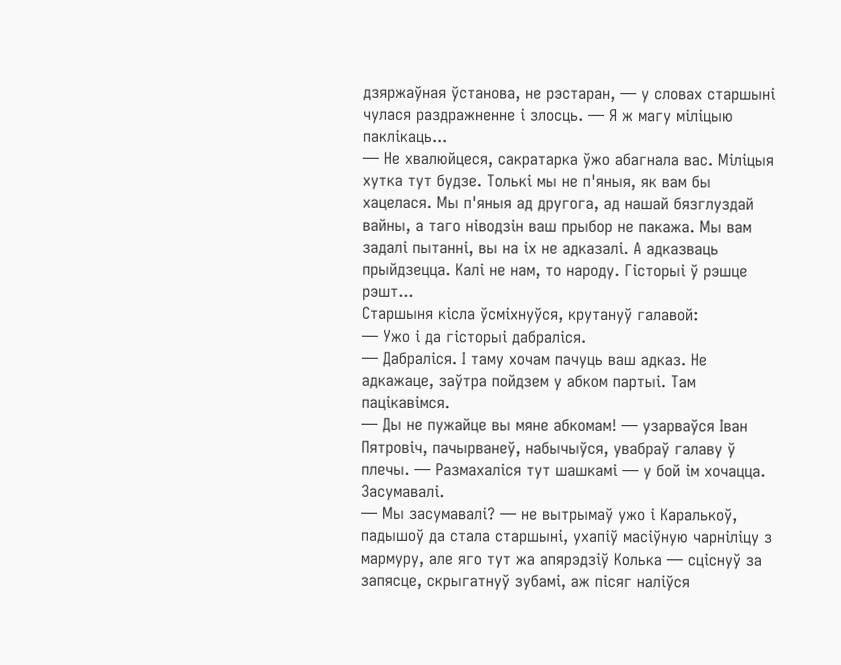дзяржаўная ўстанова, не рэстаран, — у словах старшыні чулася раздражненне і злосць. — Я ж магу міліцыю паклікаць...
— Не хвалюйцеся, сакратарка ўжо абагнала вас. Міліцыя хутка тут будзе. Толькі мы не п'яныя, як вам бы хацелася. Мы п'яныя ад другога, ад нашай бязглуздай вайны, а таго ніводзін ваш прыбор не пакажа. Мы вам задалі пытанні, вы на іх не адказалі. А адказваць прыйдзецца. Калі не нам, то народу. Гісторыі ў рэшце рэшт...
Старшыня кісла ўсміхнуўся, крутануў галавой:
— Ужо і да гісторыі дабраліся.
— Дабраліся. І таму хочам пачуць ваш адказ. Не адкажаце, заўтра пойдзем у абком партыі. Там пацікавімся.
— Ды не пужайце вы мяне абкомам! — узарваўся Іван Пятровіч, пачырванеў, набычыўся, увабраў галаву ў плечы. — Размахаліся тут шашкамі — у бой ім хочацца. Засумавалі.
— Мы засумавалі? — не вытрымаў ужо і Каралькоў, падышоў да стала старшыні, ухапіў масіўную чарніліцу з мармуру, але яго тут жа апярэдзіў Колька — сціснуў за запясце, скрыгатнуў зубамі, аж пісяг наліўся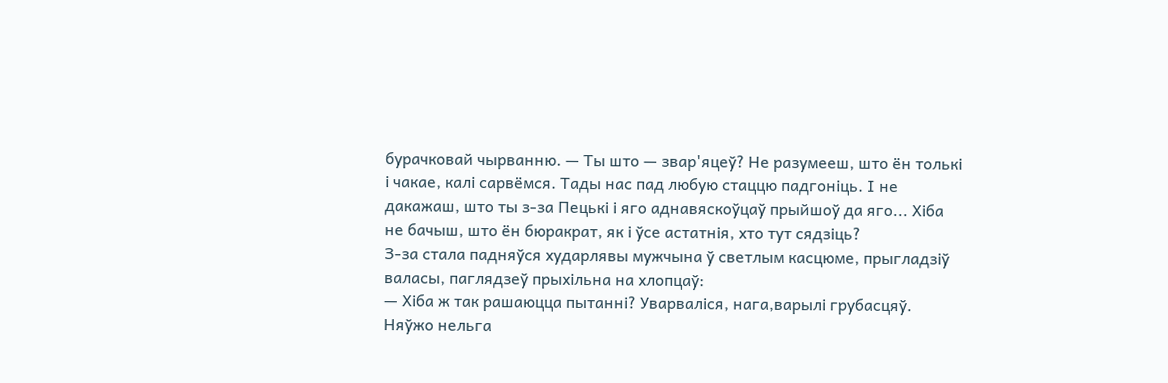бурачковай чырванню. — Ты што — звар'яцеў? Не разумееш, што ён толькі і чакае, калі сарвёмся. Тады нас пад любую стаццю падгоніць. І не дакажаш, што ты з-за Пецькі і яго аднавяскоўцаў прыйшоў да яго... Хіба не бачыш, што ён бюракрат, як і ўсе астатнія, хто тут сядзіць?
З-за стала падняўся хударлявы мужчына ў светлым касцюме, прыгладзіў валасы, паглядзеў прыхільна на хлопцаў:
— Хіба ж так рашаюцца пытанні? Уварваліся, нага,варылі грубасцяў. Няўжо нельга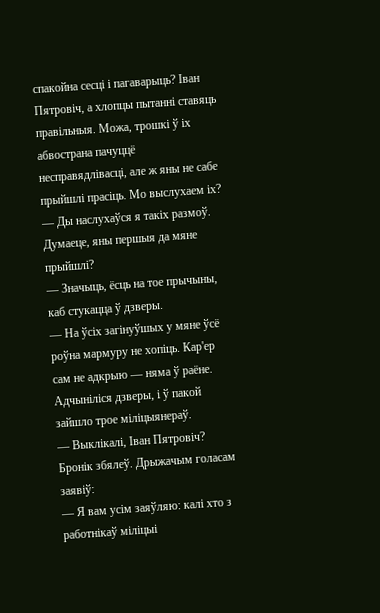спакойна сесці і пагаварыць? Іван Пятровіч, а хлопцы пытанні ставяць правільныя. Можа, трошкі ў іх абвострана пачуццё несправядлівасці, але ж яны не сабе прыйшлі прасіць. Мо выслухаем іх?
— Ды наслухаўся я такіх размоў. Думаеце, яны першыя да мяне прыйшлі?
— Значыць, ёсць на тое прычыны, каб стукацца ў дзверы.
— На ўсіх загінуўшых у мяне ўсё роўна мармуру не хопіць. Кар'ер сам не адкрыю — няма ў раёне.
Адчыніліся дзверы, і ў пакой зайшло трое міліцыянераў.
— Выклікалі, Іван Пятровіч?
Бронік збялеў. Дрыжачым голасам заявіў:
— Я вам усім заяўляю: калі хто з работнікаў міліцыі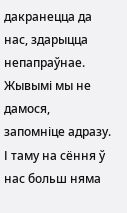дакранецца да нас, здарыцца непапраўнае. Жывымі мы не дамося, запомніце адразу. І таму на сёння ў нас больш няма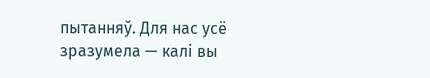пытанняў. Для нас усё зразумела — калі вы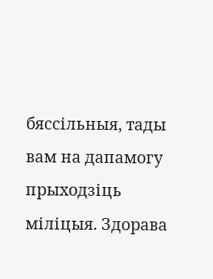бяссільныя, тады вам на дапамогу прыходзіць міліцыя. Здорава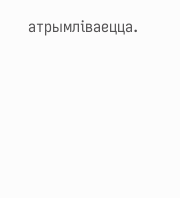атрымліваецца.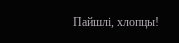Пайшлі, хлопцы!